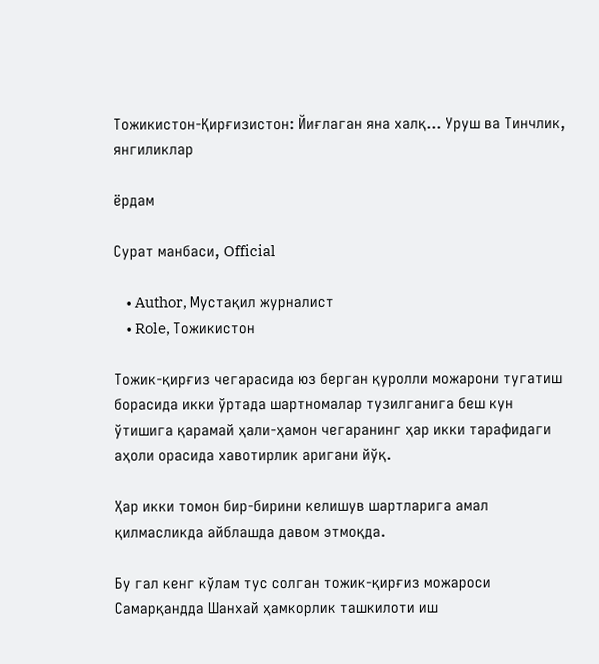Тожикистон-Қирғизистон: Йиғлаган яна халқ... Уруш ва Тинчлик, янгиликлар

ёрдам

Сурат манбаси, Official

    • Author, Мустақил журналист
    • Role, Тожикистон

Тожик-қирғиз чегарасида юз берган қуролли можарони тугатиш борасида икки ўртада шартномалар тузилганига беш кун ўтишига қарамай ҳали-ҳамон чегаранинг ҳар икки тарафидаги аҳоли орасида хавотирлик аригани йўқ.

Ҳар икки томон бир-бирини келишув шартларига амал қилмасликда айблашда давом этмоқда.

Бу гал кенг кўлам тус солган тожик-қирғиз можароси Самарқандда Шанхай ҳамкорлик ташкилоти иш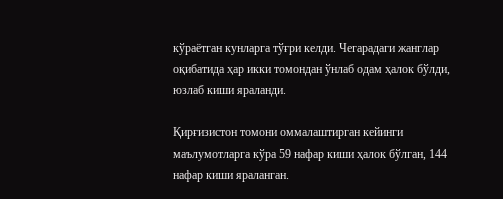кўраётган кунларга тўғри келди. Чегарадаги жанглар оқибатида ҳар икки томондан ўнлаб одам ҳалок бўлди, юзлаб киши яраланди.

Қирғизистон томони оммалаштирган кейинги маълумотларга кўра 59 нафар киши ҳалок бўлган, 144 нафар киши яраланган.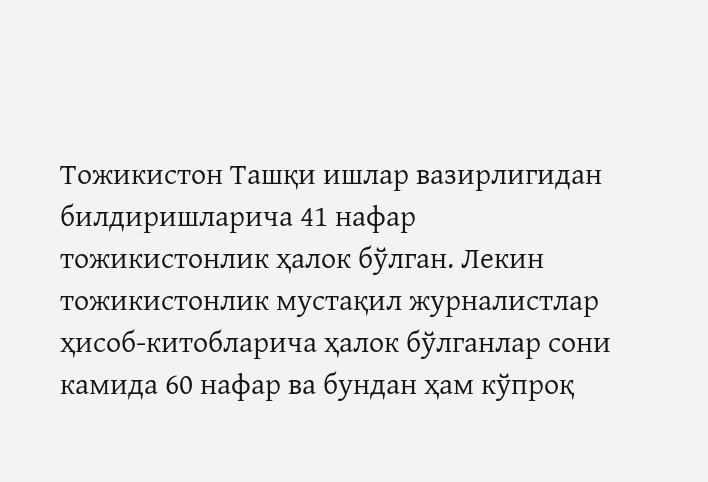Тожикистон Ташқи ишлар вазирлигидан билдиришларича 41 нафар тожикистонлик ҳалок бўлган. Лекин тожикистонлик мустақил журналистлар ҳисоб-китобларича ҳалок бўлганлар сони камида 60 нафар ва бундан ҳам кўпроқ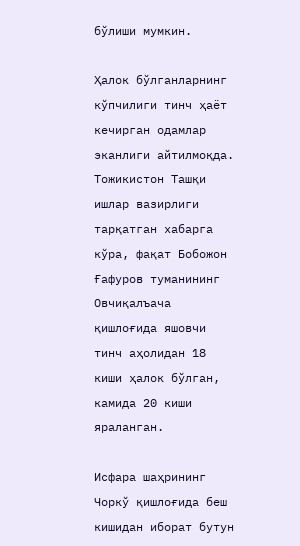бўлиши мумкин.

Ҳалок бўлганларнинг кўпчилиги тинч ҳаёт кечирган одамлар эканлиги айтилмоқда. Тожикистон Ташқи ишлар вазирлиги тарқатган хабарга кўра, фақат Бобожон Ғафуров туманининг Овчиқалъача қишлоғида яшовчи тинч аҳолидан 18 киши ҳалок бўлган, камида 20 киши яраланган.

Исфара шаҳрининг Чоркў қишлоғида беш кишидан иборат бутун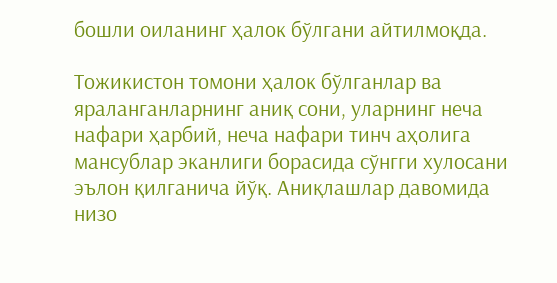бошли оиланинг ҳалок бўлгани айтилмоқда.

Тожикистон томони ҳалок бўлганлар ва яраланганларнинг аниқ сони, уларнинг неча нафари ҳарбий, неча нафари тинч аҳолига мансублар эканлиги борасида сўнгги хулосани эълон қилганича йўқ. Аниқлашлар давомида низо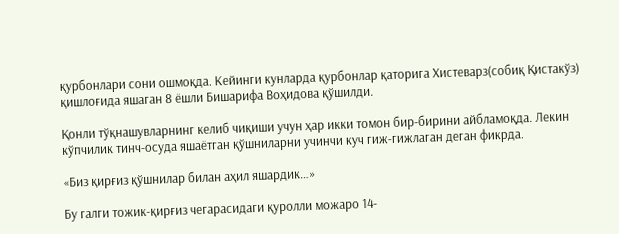қурбонлари сони ошмоқда. Кейинги кунларда қурбонлар қаторига Хистеварз(собиқ Қистакўз) қишлоғида яшаган 8 ёшли Бишарифа Воҳидова қўшилди.

Қонли тўқнашувларнинг келиб чиқиши учун ҳар икки томон бир-бирини айбламоқда. Лекин кўпчилик тинч-осуда яшаётган қўшниларни учинчи куч гиж-гижлаган деган фикрда.

«Биз қирғиз қўшнилар билан аҳил яшардик…»

Бу галги тожик-қирғиз чегарасидаги қуролли можаро 14-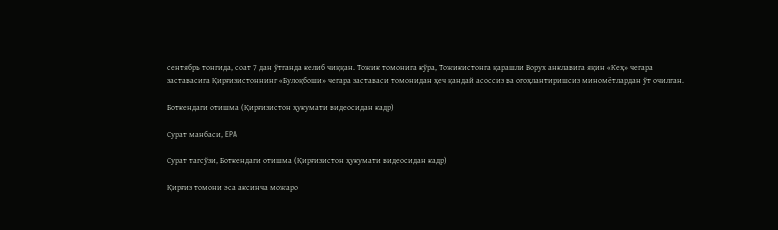сентябрь тонгида, соат 7 дан ўтганда келиб чиққан. Тожик томонига кўра, Тожикистонга қарашли Ворух анклавига яқин «Кеҳ» чегара заставасига Қирғизистоннинг «Булоқбоши» чегара заставаси томонидан ҳеч қандай асоссиз ва огоҳлантиришсиз миномётлардан ўт очилган.

Боткендаги отишма (Қирғизистон ҳукумати видеосидан кадр)

Сурат манбаси, EPA

Сурат тагсўзи, Боткендаги отишма (Қирғизистон ҳукумати видеосидан кадр)

Қирғиз томони эса аксинча можаро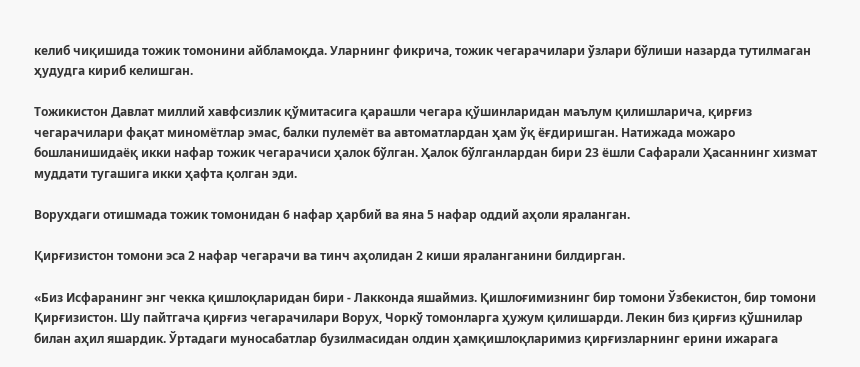келиб чиқишида тожик томонини айбламоқда. Уларнинг фикрича, тожик чегарачилари ўзлари бўлиши назарда тутилмаган ҳудудга кириб келишган.

Тожикистон Давлат миллий хавфсизлик қўмитасига қарашли чегара қўшинларидан маълум қилишларича, қирғиз чегарачилари фақат миномётлар эмас, балки пулемёт ва автоматлардан ҳам ўқ ёғдиришган. Натижада можаро бошланишидаёқ икки нафар тожик чегарачиси ҳалок бўлган. Ҳалок бўлганлардан бири 23 ёшли Сафарали Ҳасаннинг хизмат муддати тугашига икки ҳафта қолган эди.

Ворухдаги отишмада тожик томонидан 6 нафар ҳарбий ва яна 5 нафар оддий аҳоли яраланган.

Қирғизистон томони эса 2 нафар чегарачи ва тинч аҳолидан 2 киши яраланганини билдирган.

«Биз Исфаранинг энг чекка қишлоқларидан бири - Лакконда яшаймиз. Қишлоғимизнинг бир томони Ўзбекистон, бир томони Қирғизистон. Шу пайтгача қирғиз чегарачилари Ворух, Чоркў томонларга ҳужум қилишарди. Лекин биз қирғиз қўшнилар билан аҳил яшардик. Ўртадаги муносабатлар бузилмасидан олдин ҳамқишлоқларимиз қирғизларнинг ерини ижарага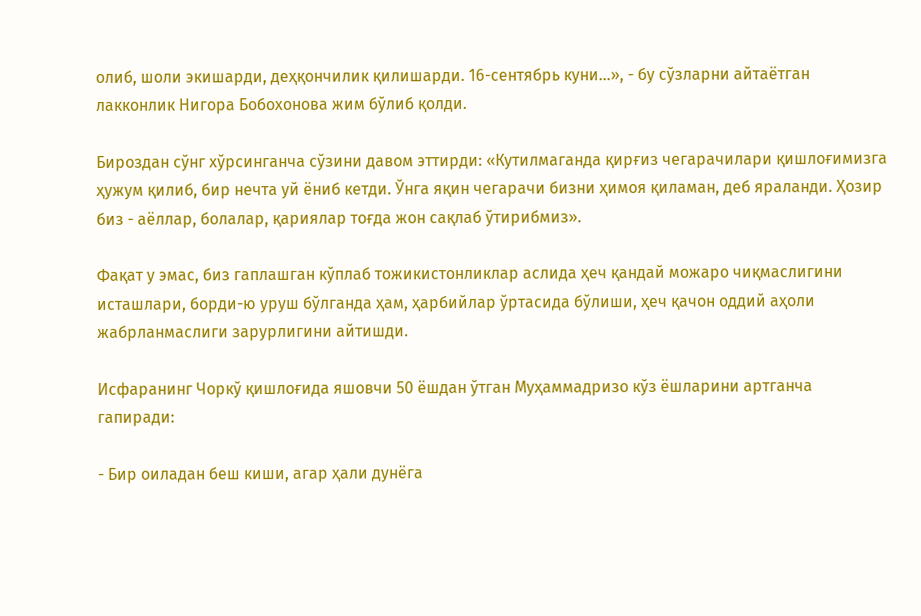олиб, шоли экишарди, деҳқончилик қилишарди. 16-сентябрь куни…», - бу сўзларни айтаётган лакконлик Нигора Бобохонова жим бўлиб қолди.

Бироздан сўнг хўрсинганча сўзини давом эттирди: «Кутилмаганда қирғиз чегарачилари қишлоғимизга ҳужум қилиб, бир нечта уй ёниб кетди. Ўнга яқин чегарачи бизни ҳимоя қиламан, деб яраланди. Ҳозир биз - аёллар, болалар, қариялар тоғда жон сақлаб ўтирибмиз».

Фақат у эмас, биз гаплашган кўплаб тожикистонликлар аслида ҳеч қандай можаро чиқмаслигини исташлари, борди-ю уруш бўлганда ҳам, ҳарбийлар ўртасида бўлиши, ҳеч қачон оддий аҳоли жабрланмаслиги зарурлигини айтишди.

Исфаранинг Чоркў қишлоғида яшовчи 50 ёшдан ўтган Муҳаммадризо кўз ёшларини артганча гапиради:

- Бир оиладан беш киши, агар ҳали дунёга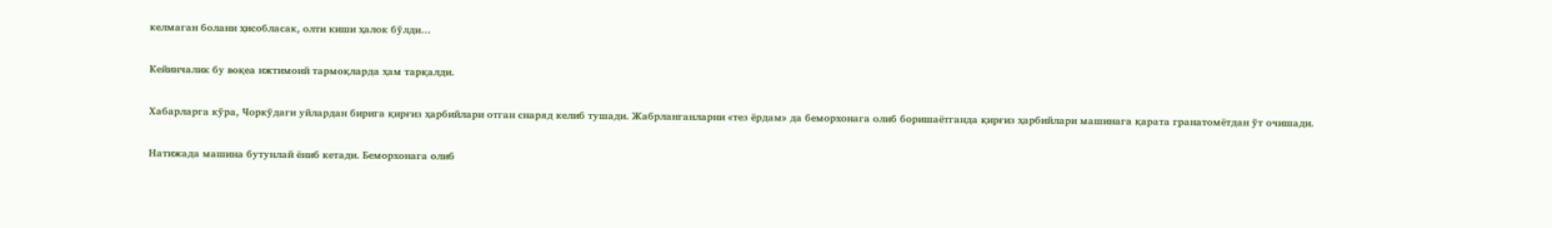келмаган болани ҳисобласак, олти киши ҳалок бўлди…

Кейинчалик бу воқеа ижтимоий тармоқларда ҳам тарқалди.

Хабарларга кўра, Чоркўдаги уйлардан бирига қирғиз ҳарбийлари отган снаряд келиб тушади. Жабрланганларни «тез ёрдам» да беморхонага олиб боришаётганда қирғиз ҳарбийлари машинага қарата гранатомётдан ўт очишади.

Натижада машина бутунлай ёниб кетади. Беморхонага олиб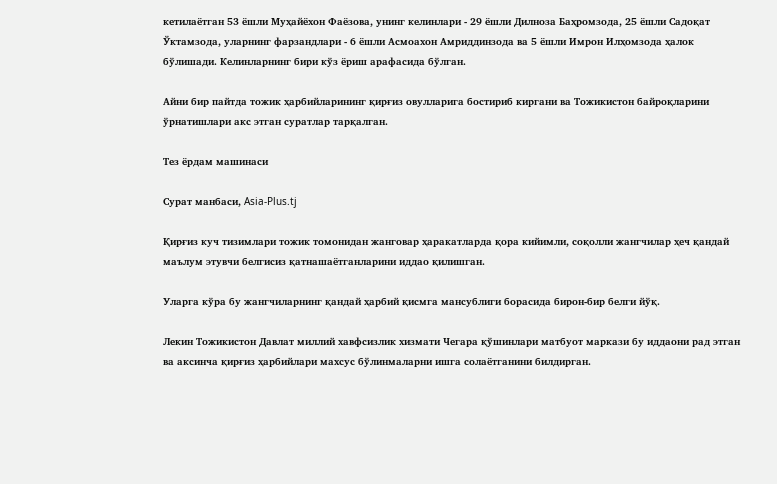кетилаётган 53 ёшли Муҳайёхон Фаёзова, унинг келинлари - 29 ёшли Дилноза Баҳромзода, 25 ёшли Садоқат Ўктамзода, уларнинг фарзандлари - 6 ёшли Асмоахон Амриддинзода ва 5 ёшли Имрон Илҳомзода ҳалок бўлишади. Келинларнинг бири кўз ёриш арафасида бўлган.

Айни бир пайтда тожик ҳарбийларининг қирғиз овулларига бостириб киргани ва Тожикистон байроқларини ўрнатишлари акс этган суратлар тарқалган.

Тез ёрдам машинаси

Сурат манбаси, Asia-Plus.tj

Қирғиз куч тизимлари тожик томонидан жанговар ҳаракатларда қора кийимли, соқолли жангчилар ҳеч қандай маълум этувчи белгисиз қатнашаётганларини иддао қилишган.

Уларга кўра бу жангчиларнинг қандай ҳарбий қисмга мансублиги борасида бирон-бир белги йўқ.

Лекин Тожикистон Давлат миллий хавфсизлик хизмати Чегара қўшинлари матбуот маркази бу иддаони рад этган ва аксинча қирғиз ҳарбийлари махсус бўлинмаларни ишга солаётганини билдирган.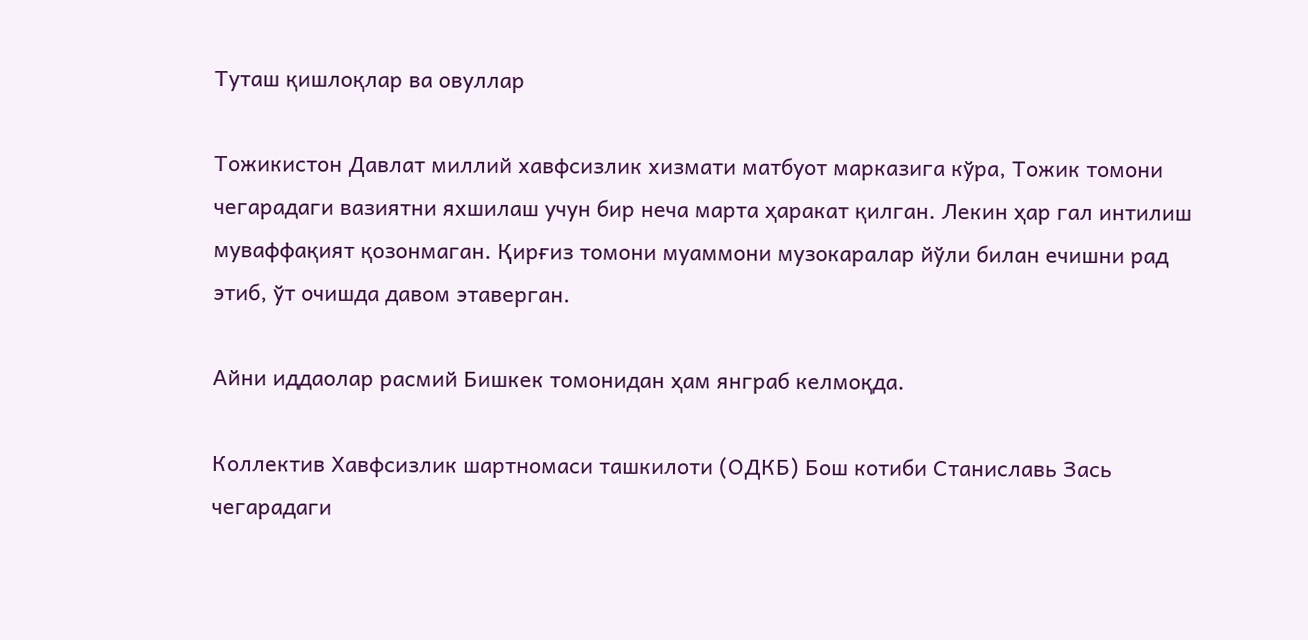Туташ қишлоқлар ва овуллар

Тожикистон Давлат миллий хавфсизлик хизмати матбуот марказига кўра, Тожик томони чегарадаги вазиятни яхшилаш учун бир неча марта ҳаракат қилган. Лекин ҳар гал интилиш муваффақият қозонмаган. Қирғиз томони муаммони музокаралар йўли билан ечишни рад этиб, ўт очишда давом этаверган.

Айни иддаолар расмий Бишкек томонидан ҳам янграб келмоқда.

Коллектив Хавфсизлик шартномаси ташкилоти (ОДКБ) Бош котиби Станиславь Зась чегарадаги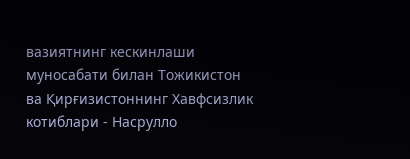вазиятнинг кескинлаши муносабати билан Тожикистон ва Қирғизистоннинг Хавфсизлик котиблари - Насрулло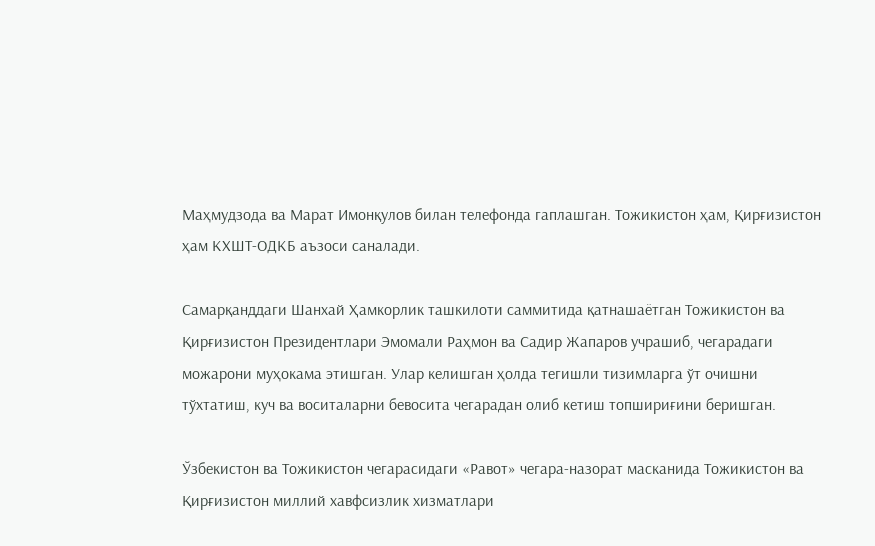Маҳмудзода ва Марат Имонқулов билан телефонда гаплашган. Тожикистон ҳам, Қирғизистон ҳам КХШТ-ОДКБ аъзоси саналади.

Самарқанддаги Шанхай Ҳамкорлик ташкилоти саммитида қатнашаётган Тожикистон ва Қирғизистон Президентлари Эмомали Раҳмон ва Садир Жапаров учрашиб, чегарадаги можарони муҳокама этишган. Улар келишган ҳолда тегишли тизимларга ўт очишни тўхтатиш, куч ва воситаларни бевосита чегарадан олиб кетиш топшириғини беришган.

Ўзбекистон ва Тожикистон чегарасидаги «Равот» чегара-назорат масканида Тожикистон ва Қирғизистон миллий хавфсизлик хизматлари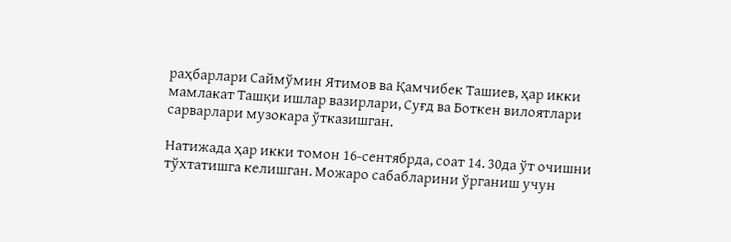раҳбарлари Саймўмин Ятимов ва Қамчибек Ташиев, ҳар икки мамлакат Ташқи ишлар вазирлари, Суғд ва Боткен вилоятлари сарварлари музокара ўтказишган.

Натижада ҳар икки томон 16-сентябрда, соат 14. 30да ўт очишни тўхтатишга келишган. Можаро сабабларини ўрганиш учун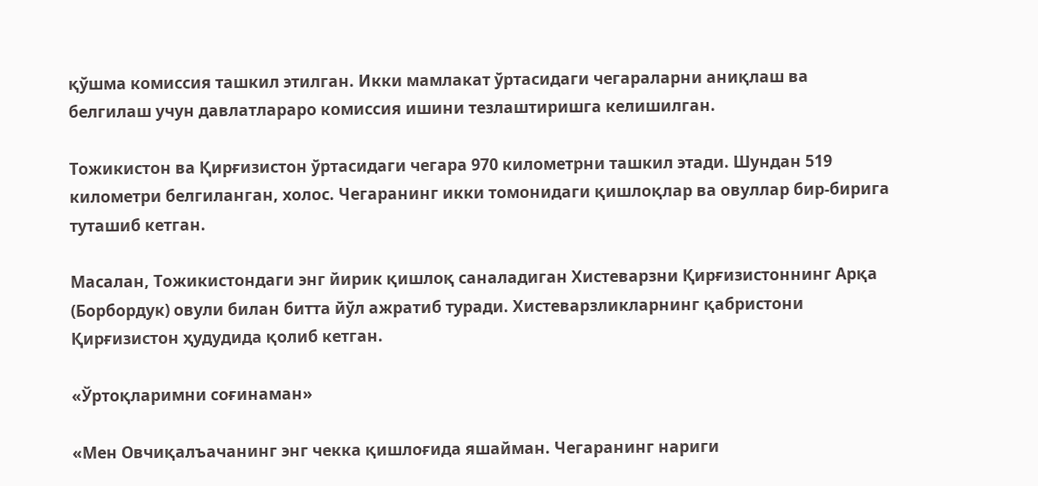қўшма комиссия ташкил этилган. Икки мамлакат ўртасидаги чегараларни аниқлаш ва белгилаш учун давлатлараро комиссия ишини тезлаштиришга келишилган.

Тожикистон ва Қирғизистон ўртасидаги чегара 970 километрни ташкил этади. Шундан 519 километри белгиланган, холос. Чегаранинг икки томонидаги қишлоқлар ва овуллар бир-бирига туташиб кетган.

Масалан, Тожикистондаги энг йирик қишлоқ саналадиган Хистеварзни Қирғизистоннинг Арқа (Борбордук) овули билан битта йўл ажратиб туради. Хистеварзликларнинг қабристони Қирғизистон ҳудудида қолиб кетган.

«Ўртоқларимни соғинаман»

«Мен Овчиқалъачанинг энг чекка қишлоғида яшайман. Чегаранинг нариги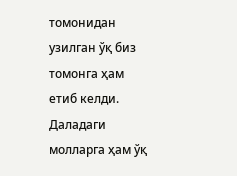томонидан узилган ўқ биз томонга ҳам етиб келди. Даладаги молларга ҳам ўқ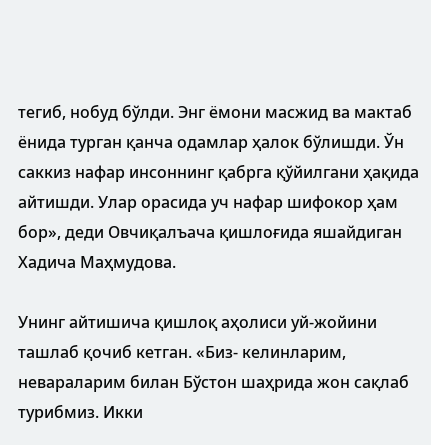тегиб, нобуд бўлди. Энг ёмони масжид ва мактаб ёнида турган қанча одамлар ҳалок бўлишди. Ўн саккиз нафар инсоннинг қабрга қўйилгани ҳақида айтишди. Улар орасида уч нафар шифокор ҳам бор», деди Овчиқалъача қишлоғида яшайдиган Хадича Маҳмудова.

Унинг айтишича қишлоқ аҳолиси уй-жойини ташлаб қочиб кетган. «Биз- келинларим, невараларим билан Бўстон шаҳрида жон сақлаб турибмиз. Икки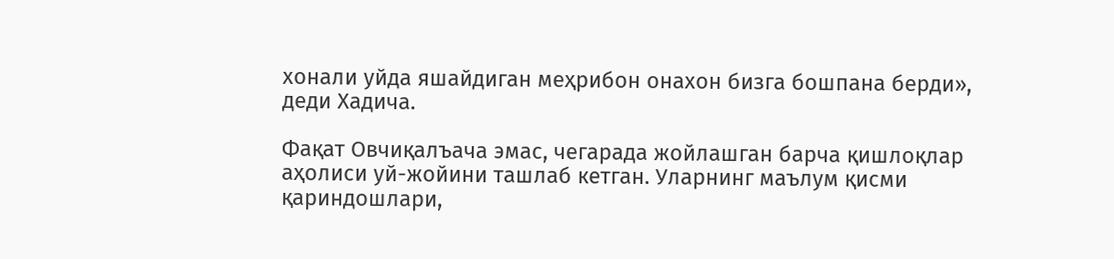хонали уйда яшайдиган меҳрибон онахон бизга бошпана берди», деди Хадича.

Фақат Овчиқалъача эмас, чегарада жойлашган барча қишлоқлар аҳолиси уй-жойини ташлаб кетган. Уларнинг маълум қисми қариндошлари,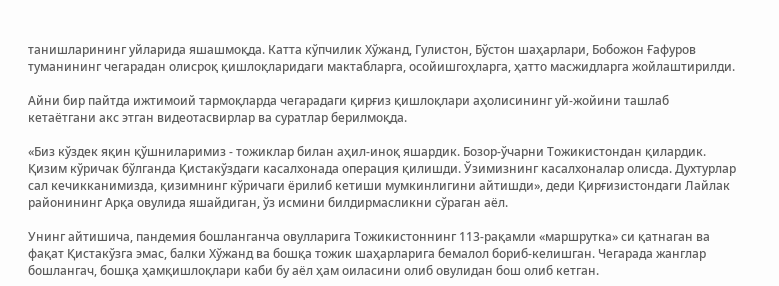танишларининг уйларида яшашмоқда. Катта кўпчилик Хўжанд, Гулистон, Бўстон шаҳарлари, Бобожон Ғафуров туманининг чегарадан олисроқ қишлоқларидаги мактабларга, осойишгоҳларга, ҳатто масжидларга жойлаштирилди.

Айни бир пайтда ижтимоий тармоқларда чегарадаги қирғиз қишлоқлари аҳолисининг уй-жойини ташлаб кетаётгани акс этган видеотасвирлар ва суратлар берилмоқда.

«Биз кўздек яқин қўшниларимиз - тожиклар билан аҳил-иноқ яшардик. Бозор-ўчарни Тожикистондан қилардик. Қизим кўричак бўлганда Қистакўздаги касалхонада операция қилишди. Ўзимизнинг касалхоналар олисда. Духтурлар сал кечикканимизда, қизимнинг кўричаги ёрилиб кетиши мумкинлигини айтишди», деди Қирғизистондаги Лайлак районининг Арқа овулида яшайдиган, ўз исмини билдирмасликни сўраган аёл.

Унинг айтишича, пандемия бошланганча овулларига Тожикистоннинг 113-рақамли «маршрутка» си қатнаган ва фақат Қистакўзга эмас, балки Хўжанд ва бошқа тожик шаҳарларига бемалол бориб-келишган. Чегарада жанглар бошлангач, бошқа ҳамқишлоқлари каби бу аёл ҳам оиласини олиб овулидан бош олиб кетган.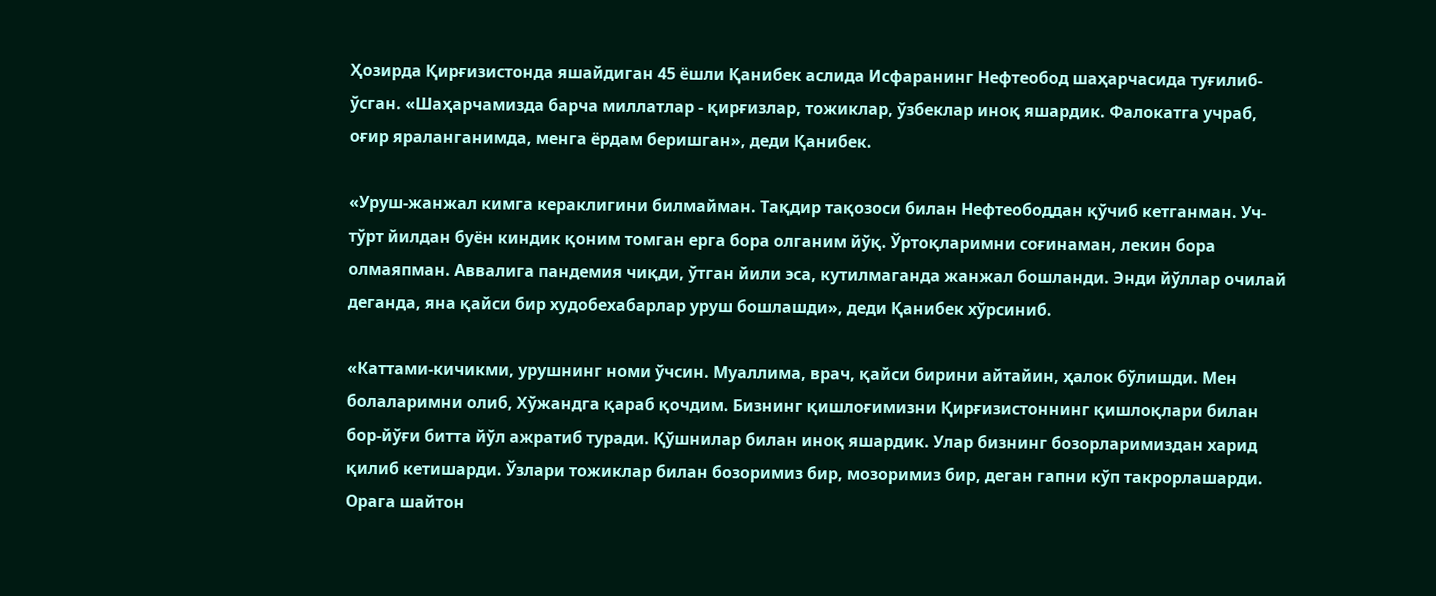Ҳозирда Қирғизистонда яшайдиган 45 ёшли Қанибек аслида Исфаранинг Нефтеобод шаҳарчасида туғилиб-ўсган. «Шаҳарчамизда барча миллатлар - қирғизлар, тожиклар, ўзбеклар иноқ яшардик. Фалокатга учраб, оғир яраланганимда, менга ёрдам беришган», деди Қанибек.

«Уруш-жанжал кимга кераклигини билмайман. Тақдир тақозоси билан Нефтеободдан қўчиб кетганман. Уч-тўрт йилдан буён киндик қоним томган ерга бора олганим йўқ. Ўртоқларимни соғинаман, лекин бора олмаяпман. Аввалига пандемия чиқди, ўтган йили эса, кутилмаганда жанжал бошланди. Энди йўллар очилай деганда, яна қайси бир худобехабарлар уруш бошлашди», деди Қанибек хўрсиниб.

«Каттами-кичикми, урушнинг номи ўчсин. Муаллима, врач, қайси бирини айтайин, ҳалок бўлишди. Мен болаларимни олиб, Хўжандга қараб қочдим. Бизнинг қишлоғимизни Қирғизистоннинг қишлоқлари билан бор-йўғи битта йўл ажратиб туради. Қўшнилар билан иноқ яшардик. Улар бизнинг бозорларимиздан харид қилиб кетишарди. Ўзлари тожиклар билан бозоримиз бир, мозоримиз бир, деган гапни кўп такрорлашарди. Орага шайтон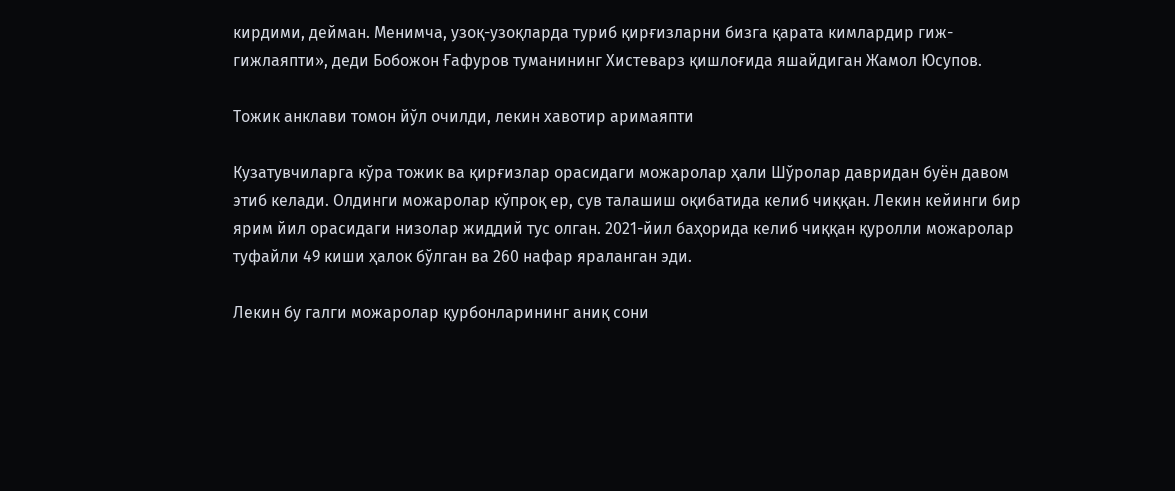кирдими, дейман. Менимча, узоқ-узоқларда туриб қирғизларни бизга қарата кимлардир гиж-гижлаяпти», деди Бобожон Ғафуров туманининг Хистеварз қишлоғида яшайдиган Жамол Юсупов.

Тожик анклави томон йўл очилди, лекин хавотир аримаяпти

Кузатувчиларга кўра тожик ва қирғизлар орасидаги можаролар ҳали Шўролар давридан буён давом этиб келади. Олдинги можаролар кўпроқ ер, сув талашиш оқибатида келиб чиққан. Лекин кейинги бир ярим йил орасидаги низолар жиддий тус олган. 2021-йил баҳорида келиб чиққан қуролли можаролар туфайли 49 киши ҳалок бўлган ва 260 нафар яраланган эди.

Лекин бу галги можаролар қурбонларининг аниқ сони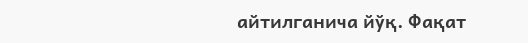айтилганича йўқ. Фақат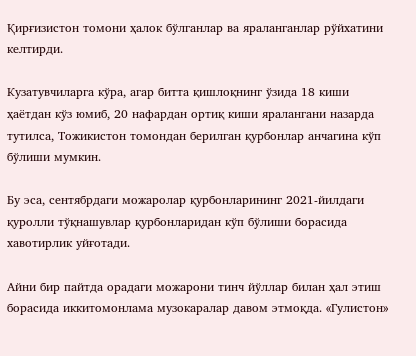Қирғизистон томони ҳалок бўлганлар ва яраланганлар рўйхатини келтирди.

Кузатувчиларга кўра, агар битта қишлоқнинг ўзида 18 киши ҳаётдан кўз юмиб, 20 нафардан ортиқ киши яралангани назарда тутилса, Тожикистон томондан берилган қурбонлар анчагина кўп бўлиши мумкин.

Бу эса, сентябрдаги можаролар қурбонларининг 2021-йилдаги қуролли тўқнашувлар қурбонларидан кўп бўлиши борасида хавотирлик уйғотади.

Айни бир пайтда орадаги можарони тинч йўллар билан ҳал этиш борасида иккитомонлама музокаралар давом этмоқда. «Гулистон»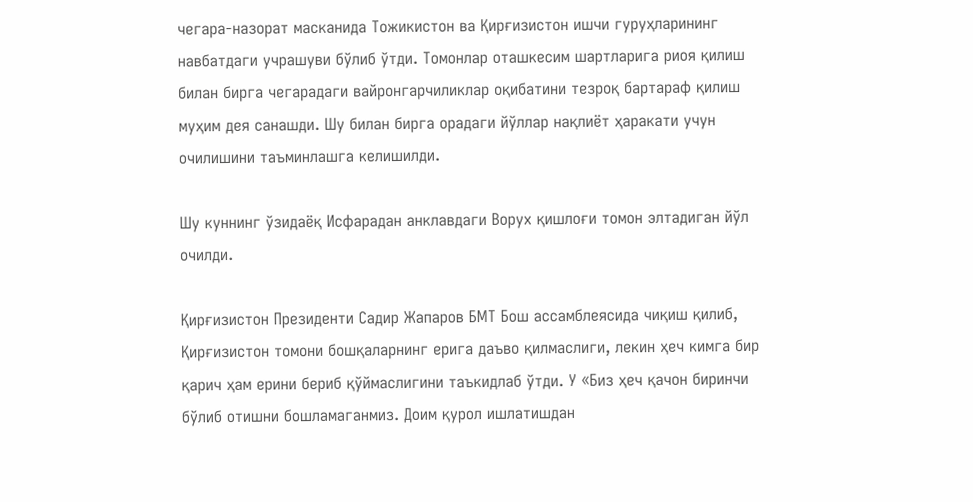чегара-назорат масканида Тожикистон ва Қирғизистон ишчи гуруҳларининг навбатдаги учрашуви бўлиб ўтди. Томонлар оташкесим шартларига риоя қилиш билан бирга чегарадаги вайронгарчиликлар оқибатини тезроқ бартараф қилиш муҳим дея санашди. Шу билан бирга орадаги йўллар нақлиёт ҳаракати учун очилишини таъминлашга келишилди.

Шу куннинг ўзидаёқ Исфарадан анклавдаги Ворух қишлоғи томон элтадиган йўл очилди.

Қирғизистон Президенти Садир Жапаров БМТ Бош ассамблеясида чиқиш қилиб, Қирғизистон томони бошқаларнинг ерига даъво қилмаслиги, лекин ҳеч кимга бир қарич ҳам ерини бериб қўймаслигини таъкидлаб ўтди. У «Биз ҳеч қачон биринчи бўлиб отишни бошламаганмиз. Доим қурол ишлатишдан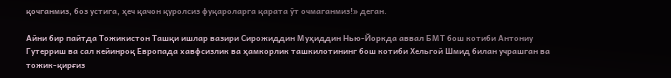қочганмиз, боз устига, ҳеч қачон қуролсиз фуқароларга қарата ўт очмаганмиз!» деган.

Айни бир пайтда Тожикистон Ташқи ишлар вазири Сирожиддин Муҳиддин Нью-Йоркда аввал БМТ бош котиби Антониу Гутерриш ва сал кейинроқ Европада хавфсизлик ва ҳамкорлик ташкилотининг бош котиби Хельгой Шмид билан учрашган ва тожик-қирғиз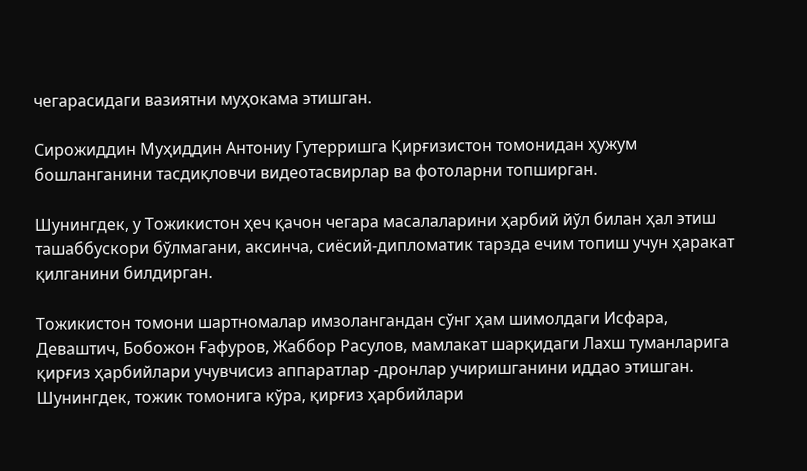чегарасидаги вазиятни муҳокама этишган.

Сирожиддин Муҳиддин Антониу Гутерришга Қирғизистон томонидан ҳужум бошланганини тасдиқловчи видеотасвирлар ва фотоларни топширган.

Шунингдек, у Тожикистон ҳеч қачон чегара масалаларини ҳарбий йўл билан ҳал этиш ташаббускори бўлмагани, аксинча, сиёсий-дипломатик тарзда ечим топиш учун ҳаракат қилганини билдирган.

Тожикистон томони шартномалар имзолангандан сўнг ҳам шимолдаги Исфара, Деваштич, Бобожон Ғафуров, Жаббор Расулов, мамлакат шарқидаги Лахш туманларига қирғиз ҳарбийлари учувчисиз аппаратлар -дронлар учиришганини иддао этишган. Шунингдек, тожик томонига кўра, қирғиз ҳарбийлари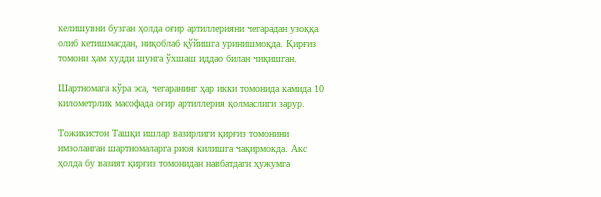келишувни бузган ҳолда оғир артиллерияни чегарадан узоққа олиб кетишмасдан, ниқоблаб қўйишга уринишмоқда. Қирғиз томони ҳам худди шунга ўхшаш иддао билан чиқишган.

Шартномага кўра эса, чегаранинг ҳар икки томонида камида 10 километрлик масофада оғир артиллерия қолмаслиги зарур.

Тожикистон Ташқи ишлар вазирлиги қирғиз томонини имзоланган шартномаларга риоя килишга чақирмокда. Акс ҳолда бу вазият қирғиз томонидан навбатдаги ҳужумга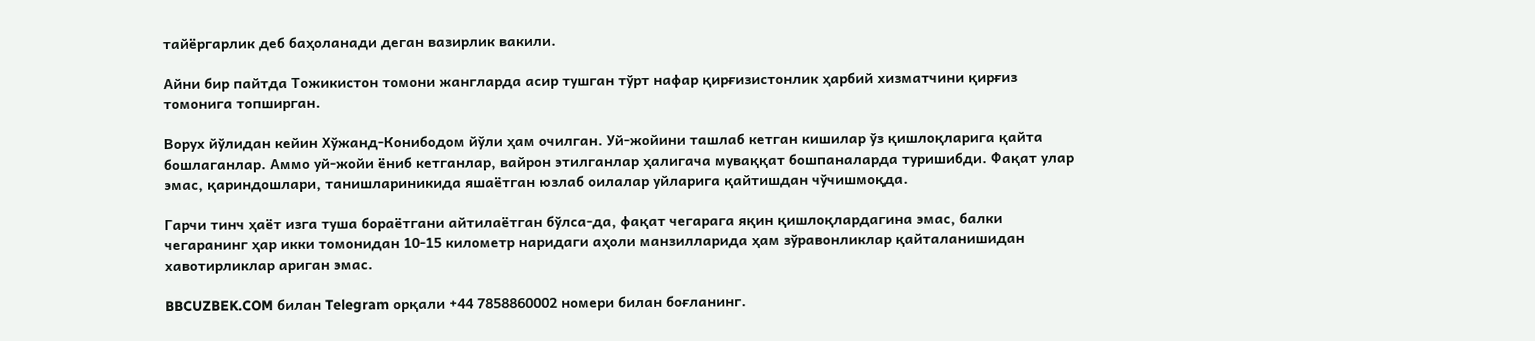тайёргарлик деб баҳоланади деган вазирлик вакили.

Айни бир пайтда Тожикистон томони жангларда асир тушган тўрт нафар қирғизистонлик ҳарбий хизматчини қирғиз томонига топширган.

Ворух йўлидан кейин Хўжанд-Конибодом йўли ҳам очилган. Уй-жойини ташлаб кетган кишилар ўз қишлоқларига қайта бошлаганлар. Аммо уй-жойи ёниб кетганлар, вайрон этилганлар ҳалигача муваққат бошпаналарда туришибди. Фақат улар эмас, қариндошлари, танишлариникида яшаётган юзлаб оилалар уйларига қайтишдан чўчишмоқда.

Гарчи тинч ҳаёт изга туша бораётгани айтилаётган бўлса-да, фақат чегарага яқин қишлоқлардагина эмас, балки чегаранинг ҳар икки томонидан 10-15 километр наридаги аҳоли манзилларида ҳам зўравонликлар қайталанишидан хавотирликлар ариган эмас.

BBCUZBEK.COM билан Telegram орқали +44 7858860002 номери билан боғланинг.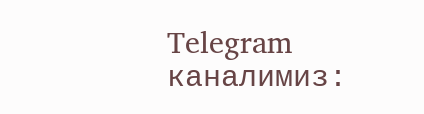Telegram каналимиз: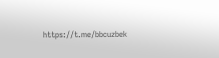https://t.me/bbcuzbek